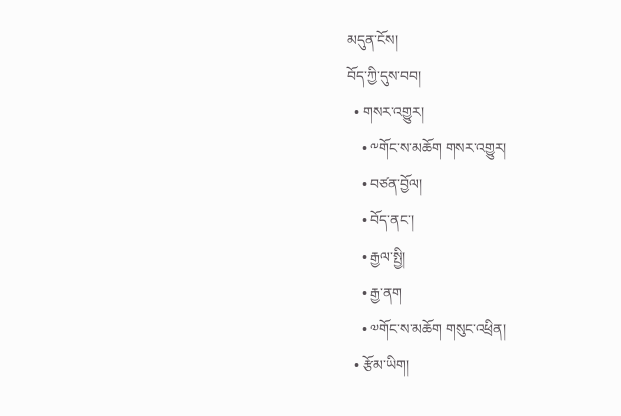མདུན་ངོས།
བོད་ཀྱི་དུས་བབ།
  • གསར་འགྱུར།
    • ༸གོང་ས་མཆོག གསར་འགྱུར།
    • བཙན་བྱོལ།
    • བོད་ནང་།
    • རྒྱལ་སྤྱི།
    • རྒྱ་ནག
    • ༧གོང་ས་མཆོག གསུང་འཕྲིན།
  • རྩོམ་ཡིག།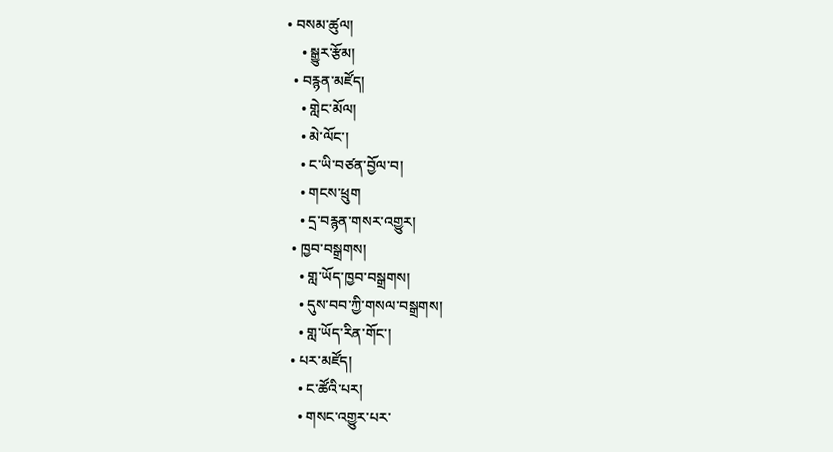• བསམ་ཚུལ།
    • སྒྱུར་རྩོམ།
  • བརྙན་མཛོད།
    • གླེང་མོལ།
    • མེ་ལོང་།
    • ང་ཡི་བཙན་བྱོལ་བ།
    • གངས་ཕྲུག
    • དྲ་བརྙན་གསར་འགྱུར།
  • ཁྱབ་བསྒྲགས།
    • གླ་ཡོད་ཁྱབ་བསྒྲགས།
    • དུས་བབ་ཀྱི་གསལ་བསྒྲགས།
    • གླ་ཡོད་རིན་གོང་།
  • པར་མཛོད།
    • ང་ཚོའི་པར།
    • གསང་འགྱུར་པར་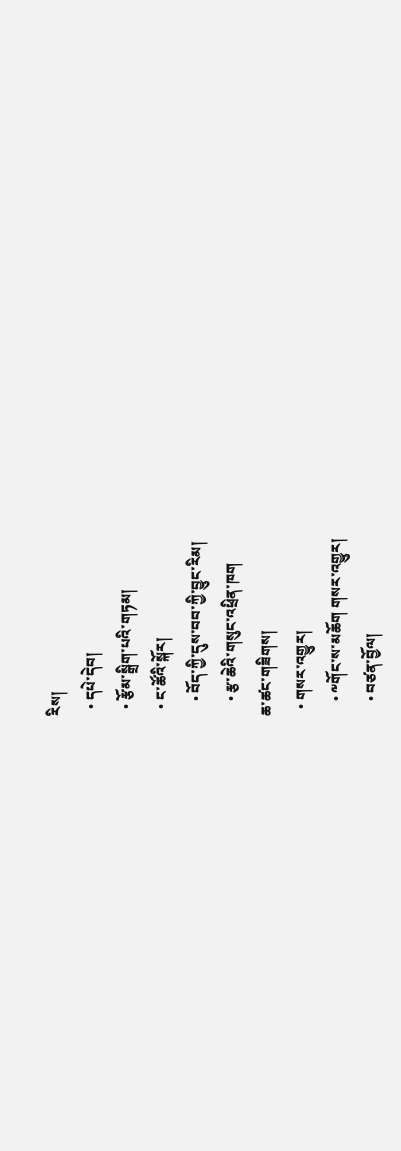རིས།
  • དཔེ་དེབ།
  • རྩོམ་སྒྲིག་པའི་གཏམ།
  • ང་ཚོའི་སྐོར།
    • བོད་ཀྱི་དུས་བབ་ཀྱི་བྱུང་རིམ།
    • རྩ་ཆེའི་གསུང་འཕྲིན་ཁག
ཆ་ཚང་གཟིགས།
  • གསར་འགྱུར།
    • ༸གོང་ས་མཆོག གསར་འགྱུར།
    • བཙན་བྱོལ།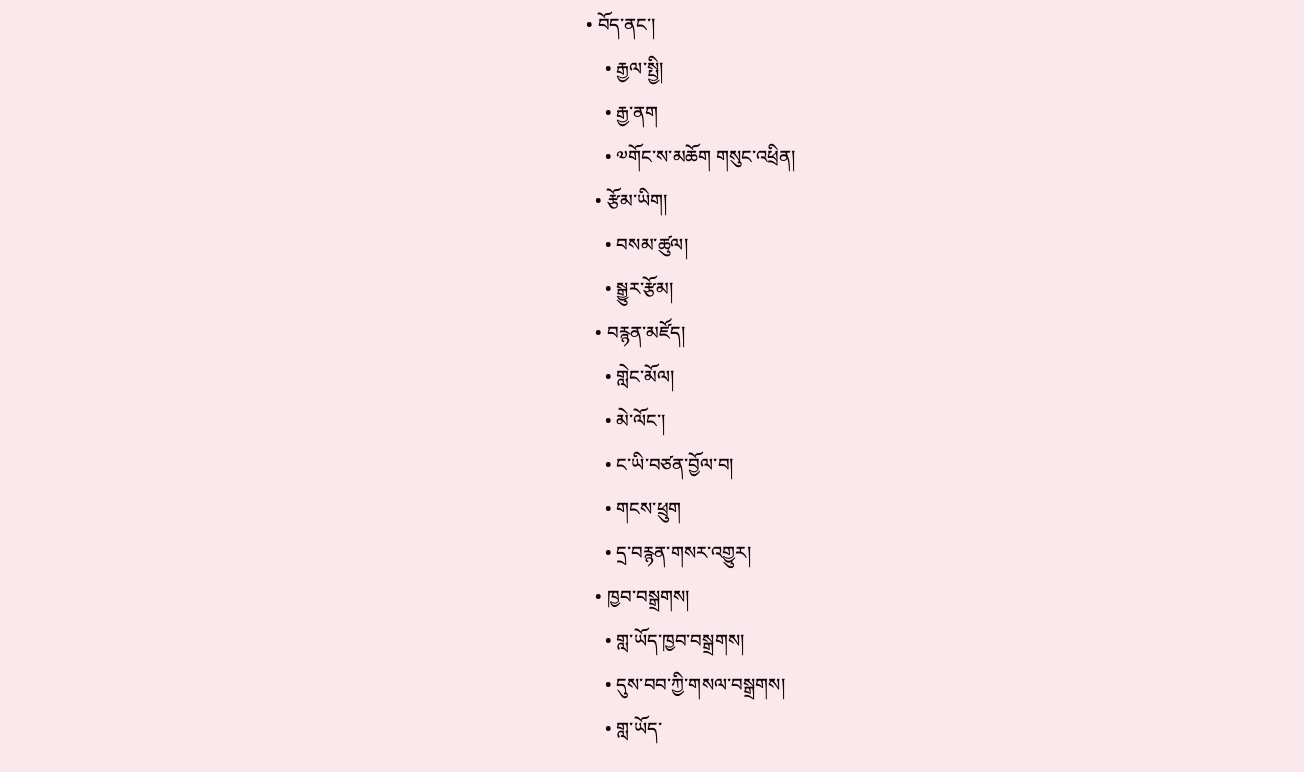• བོད་ནང་།
    • རྒྱལ་སྤྱི།
    • རྒྱ་ནག
    • ༧གོང་ས་མཆོག གསུང་འཕྲིན།
  • རྩོམ་ཡིག།
    • བསམ་ཚུལ།
    • སྒྱུར་རྩོམ།
  • བརྙན་མཛོད།
    • གླེང་མོལ།
    • མེ་ལོང་།
    • ང་ཡི་བཙན་བྱོལ་བ།
    • གངས་ཕྲུག
    • དྲ་བརྙན་གསར་འགྱུར།
  • ཁྱབ་བསྒྲགས།
    • གླ་ཡོད་ཁྱབ་བསྒྲགས།
    • དུས་བབ་ཀྱི་གསལ་བསྒྲགས།
    • གླ་ཡོད་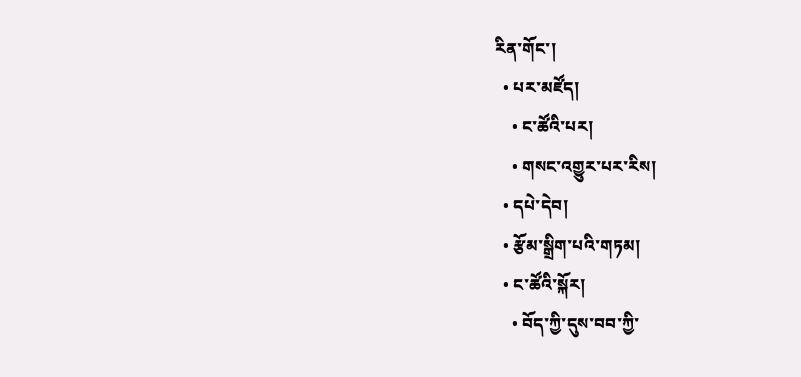རིན་གོང་།
  • པར་མཛོད།
    • ང་ཚོའི་པར།
    • གསང་འགྱུར་པར་རིས།
  • དཔེ་དེབ།
  • རྩོམ་སྒྲིག་པའི་གཏམ།
  • ང་ཚོའི་སྐོར།
    • བོད་ཀྱི་དུས་བབ་ཀྱི་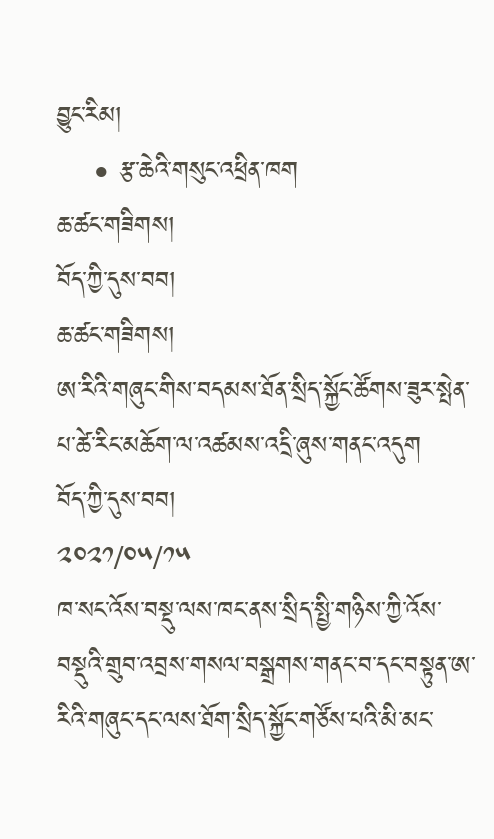བྱུང་རིམ།
    • རྩ་ཆེའི་གསུང་འཕྲིན་ཁག
ཆ་ཚང་གཟིགས།
བོད་ཀྱི་དུས་བབ།
ཆ་ཚང་གཟིགས།
ཨ་རིའི་གཞུང་གིས་བདམས་ཐོན་སྲིད་སྐྱོང་ཚོགས་ཟུར་སྤེན་པ་ཚེ་རིང་མཆོག་ལ་འཚམས་འདྲི་ཞུས་གནང་འདུག
བོད་ཀྱི་དུས་བབ།
༢༠༢༡/༠༥/༡༥
ཁ་སང་འོས་བསྡུ་ལས་ཁང་ནས་སྲིད་སྤྱི་གཉིས་ཀྱི་འོས་བསྡུའི་གྲུབ་འབྲས་གསལ་བསྒྲགས་གནང་བ་དང་བསྟུན་ཨ་རིའི་གཞུང་དང་ལས་ཐོག་སྲིད་སྐྱོང་གཙོས་པའི་མི་མང་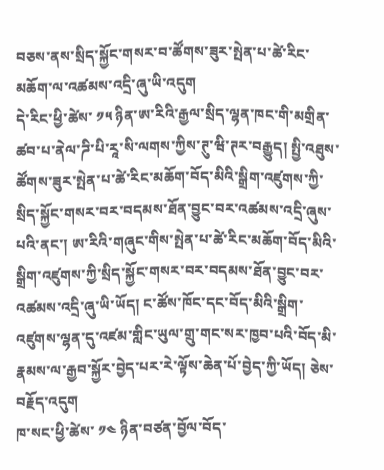བཅས་ནས་སྲིད་སྐྱོང་གསར་བ་ཚོགས་ཟུར་སྤེན་པ་ཚེ་རིང་མཆོག་ལ་འཚམས་འདྲི་ཞུ་ཡི་འདུག
དེ་རིང་ཕྱི་ཚེས་ ༡༥ ཉིན་ཨ་རིའི་རྒྱལ་སྲིད་ལྷན་ཁང་གི་མགྲིན་ཚབ་པ་ནེལ་ཌི་པི་རཱ་སི་ལགས་ཀྱིས་ཊུ་ཝི་ཊར་བརྒྱུད། སྤྱི་འཐུས་ཚོགས་ཟུར་སྤེན་པ་ཚེ་རིང་མཆོག་བོད་མིའི་སྒྲིག་འཛུགས་ཀྱི་སྲིད་སྐྱོང་གསར་བར་བདམས་ཐོན་བྱུང་བར་འཚམས་འདྲི་ཞུས་པའི་ནང་། ཨ་རིའི་གཞུང་གིས་སྤེན་པ་ཚེ་རིང་མཆོག་བོད་མིའི་སྒྲིག་འཛུགས་ཀྱི་སྲིད་སྐྱོང་གསར་བར་བདམས་ཐོན་བྱུང་བར་འཚམས་འདྲི་ཞུ་ཡི་ཡོད། ང་ཚོས་ཁོང་དང་བོད་མིའི་སྒྲིག་འཛུགས་ལྷན་དུ་འཛམ་གླིང་ཡུལ་གྲུ་གང་སར་ཁྱབ་པའི་བོད་མི་རྣམས་ལ་རྒྱབ་སྐྱོར་བྱེད་པར་རེ་ལྟོས་ཆེན་པོ་བྱེད་ཀྱི་ཡོད། ཅེས་བརྗོད་འདུག
ཁ་སང་ཕྱི་ཚེས་ ༡༤ ཉིན་བཙན་བྱོལ་བོད་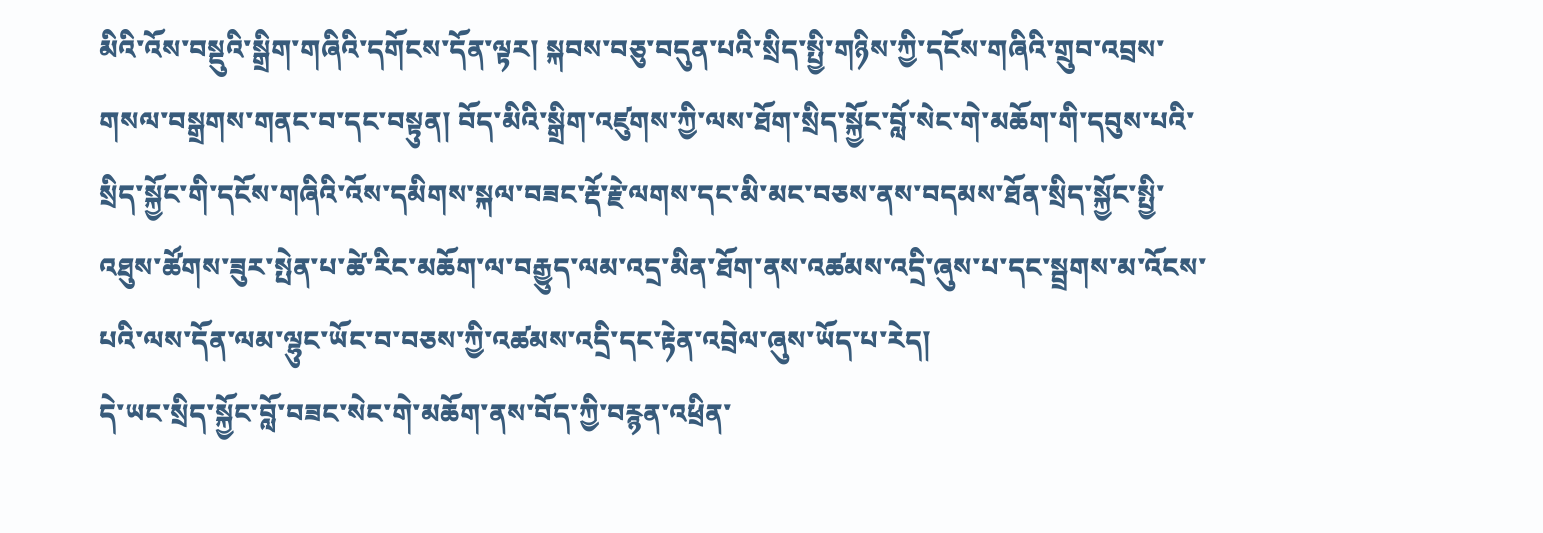མིའི་འོས་བསྡུའི་སྒྲིག་གཞིའི་དགོངས་དོན་ལྟར། སྐབས་བཅུ་བདུན་པའི་སྲིད་སྤྱི་གཉིས་ཀྱི་དངོས་གཞིའི་གྲུབ་འབྲས་གསལ་བསྒྲགས་གནང་བ་དང་བསྟུན། བོད་མིའི་སྒྲིག་འཛུགས་ཀྱི་ལས་ཐོག་སྲིད་སྐྱོང་བློ་སེང་གེ་མཆོག་གི་དབུས་པའི་སྲིད་སྐྱོང་གི་དངོས་གཞིའི་འོས་དམིགས་སྐལ་བཟང་རྡོ་རྗེ་ལགས་དང་མི་མང་བཅས་ནས་བདམས་ཐོན་སྲིད་སྐྱོང་སྤྱི་འཐུས་ཚོགས་ཟུར་སྤེན་པ་ཚེ་རིང་མཆོག་ལ་བརྒྱུད་ལམ་འདྲ་མིན་ཐོག་ནས་འཚམས་འདྲི་ཞུས་པ་དང་སྦྲགས་མ་འོངས་པའི་ལས་དོན་ལམ་ལྷུང་ཡོང་བ་བཅས་ཀྱི་འཚམས་འདྲི་དང་རྟེན་འབྲེལ་ཞུས་ཡོད་པ་རེད།
དེ་ཡང་སྲིད་སྐྱོང་བློ་བཟང་སེང་གེ་མཆོག་ནས་བོད་ཀྱི་བརྙན་འཕྲིན་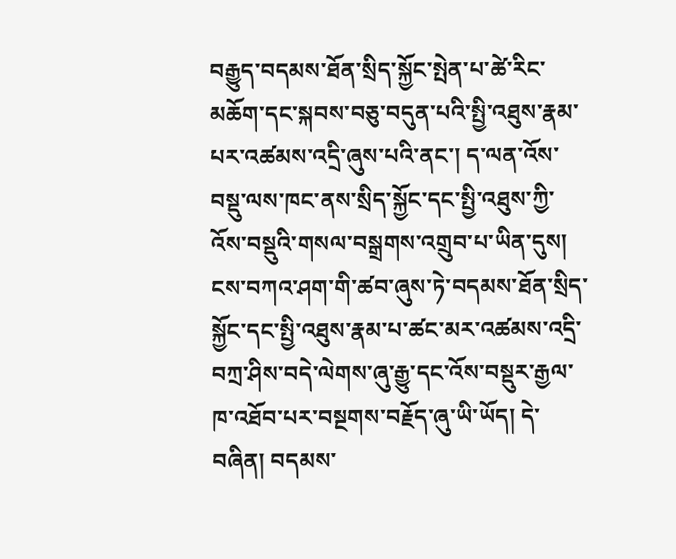བརྒྱུད་བདམས་ཐོན་སྲིད་སྐྱོང་སྤེན་པ་ཚེ་རིང་མཆོག་དང་སྐབས་བཅུ་བདུན་པའི་སྤྱི་འཐུས་རྣམ་པར་འཚམས་འདྲི་ཞུས་པའི་ནང་། ད་ལན་འོས་བསྡུ་ལས་ཁང་ནས་སྲིད་སྐྱོང་དང་སྤྱི་འཐུས་ཀྱི་འོས་བསྡུའི་གསལ་བསྒྲགས་འགྲུབ་པ་ཡིན་དུས། ངས་བཀའ་ཤག་གི་ཚབ་ཞུས་ཏེ་བདམས་ཐོན་སྲིད་སྐྱོང་དང་སྤྱི་འཐུས་རྣམ་པ་ཚང་མར་འཚམས་འདྲི་བཀྲ་ཤིས་བདེ་ལེགས་ཞུ་རྒྱུ་དང་འོས་བསྡུར་རྒྱལ་ཁ་འཐོབ་པར་བསྔགས་བརྗོད་ཞུ་ཡི་ཡོད། དེ་བཞིན། བདམས་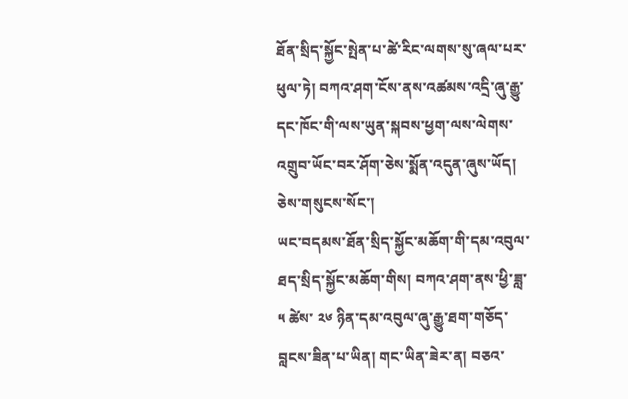ཐོན་སྲིད་སྐྱོང་སྤེན་པ་ཚེ་རིང་ལགས་སུ་ཞལ་པར་ཕུལ་ཏེ། བཀའ་ཤག་ངོས་ནས་འཚམས་འདྲི་ཞུ་རྒྱུ་དང་ཁོང་གི་ལས་ཡུན་སྐབས་ཕྱག་ལས་ལེགས་འགྲུབ་ཡོང་བར་ཤོག་ཅེས་སྨོན་འདུན་ཞུས་ཡོད། ཅེས་གསུངས་སོང་།
ཡང་བདམས་ཐོན་སྲིད་སྐྱོང་མཆོག་གི་དམ་འབུལ་ཐད་སྲིད་སྐྱོང་མཆོག་གིས། བཀའ་ཤག་ནས་ཕྱི་ཟླ་ ༥ ཚེས་ ༢༦ ཉིན་དམ་འབུལ་ཞུ་རྒྱུ་ཐག་གཅོད་བླངས་ཟིན་པ་ཡིན། གང་ཡིན་ཟེར་ན། བཅའ་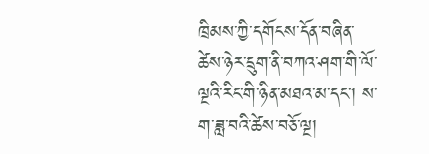ཁྲིམས་ཀྱི་དགོངས་དོན་བཞིན་ཚེས་ཉེར་དྲུག་ནི་བཀའ་ཤག་གི་ལོ་ལྔའི་རིང་གི་ཉིན་མཐའ་མ་དང་། ས་ག་ཟླ་བའི་ཚེས་བཅོ་ལྔ།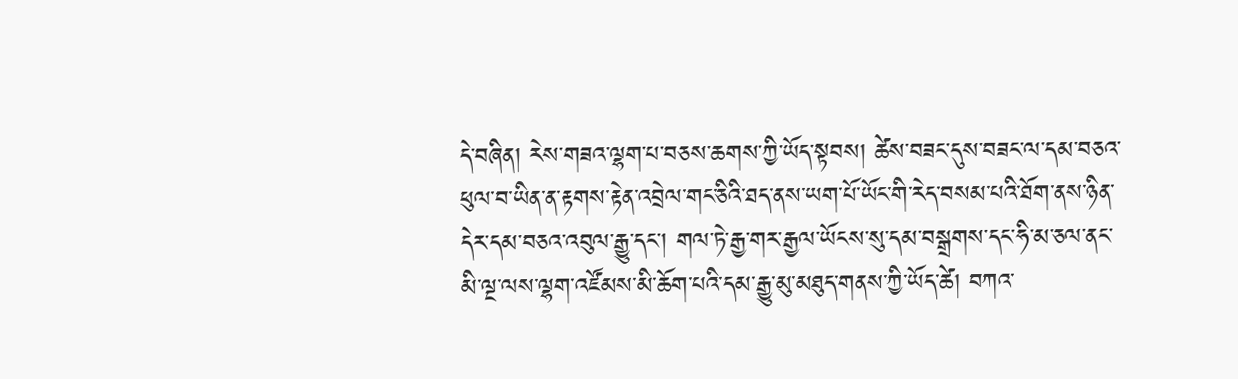དེ་བཞིན། རེས་གཟའ་ལྷག་པ་བཅས་ཆགས་ཀྱི་ཡོད་སྟབས། ཚེས་བཟང་དུས་བཟང་ལ་དམ་བཅའ་ཕུལ་བ་ཡིན་ན་རྟགས་རྟེན་འབྲེལ་གང་ཅིའི་ཐད་ནས་ཡག་པོ་ཡོང་གི་རེད་བསམ་པའི་ཐོག་ནས་ཉིན་དེར་དམ་བཅའ་འབུལ་རྒྱུ་དང་། གལ་ཏེ་རྒྱ་གར་རྒྱལ་ཡོངས་སུ་དམ་བསྒྲགས་དང་ཧི་མ་ཅལ་ནང་མི་ལྔ་ལས་ལྷག་འཛོམས་མི་ཆོག་པའི་དམ་རྒྱུ་མུ་མཐུད་གནས་ཀྱི་ཡོད་ཚེ། བཀའ་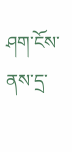ཤག་ངོས་ནས་དྲ་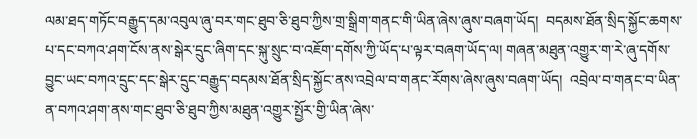ལམ་ཐད་གཏོང་བརྒྱུད་དམ་འབུལ་ཞུ་བར་གང་ཐུབ་ཅི་ཐུབ་ཀྱིས་གྲ་སྒྲིག་གནང་གི་ཡིན་ཞེས་ཞུས་བཞག་ཡོད།  བདམས་ཐོན་སྲིད་སྐྱོང་ཆགས་པ་དང་བཀའ་ཤག་ངོས་ནས་སྒེར་དྲུང་ཞིག་དང་སྐུ་སྲུང་བ་འཇོག་དགོས་ཀྱི་ཡོད་པ་ལྟར་བཞག་ཡོད་ལ། གཞན་མཐུན་འགྱུར་ག་རེ་ཞུ་དགོས་བྱུང་ཡང་བཀའ་དྲུང་དང་སྒེར་དྲུང་བརྒྱུད་བདམས་ཐོན་སྲིད་སྐྱོང་ནས་འབྲེལ་བ་གནང་རོགས་ཞེས་ཞུས་བཞག་ཡོད།  འབྲེལ་བ་གནང་བ་ཡིན་ན་བཀའ་ཤག་ནས་གང་ཐུབ་ཅི་ཐུབ་ཀྱིས་མཐུན་འགྱུར་སྤྱོར་གྱི་ཡིན་ཞེས་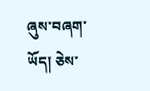ཞུས་བཞག་ཡོད། ཅེས་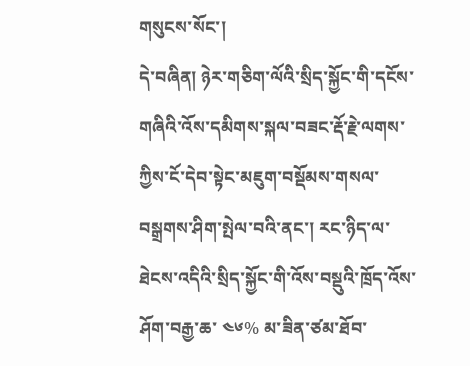གསུངས་སོང་།
དེ་བཞིན། ཉེར་གཅིག་ལོའི་སྲིད་སྐྱོང་གི་དངོས་གཞིའི་འོས་དམིགས་སྐལ་བཟང་རྡོ་རྗེ་ལགས་ཀྱིས་ངོ་དེབ་སྟེང་མཇུག་བསྡོམས་གསལ་བསྒྲགས་ཤིག་སྤེལ་བའི་ནང་། རང་ཉིད་ལ་ཐེངས་འདིའི་སྲིད་སྐྱོང་གི་འོས་བསྡུའི་ཁྲོད་འོས་ཤོག་བརྒྱ་ཆ་ ༤༦% མ་ཟིན་ཙམ་ཐོབ་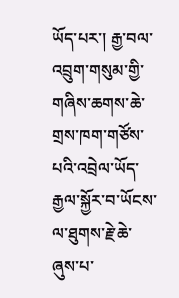ཡོད་པར་། རྒྱ་བལ་འབྲུག་གསུམ་གྱི་གཞིས་ཆགས་ཆེ་གྲས་ཁག་གཙོས་པའི་འབྲེལ་ཡོད་རྒྱལ་སྐྱོར་བ་ཡོངས་ལ་ཐུགས་རྗེ་ཆེ་ཞུས་པ་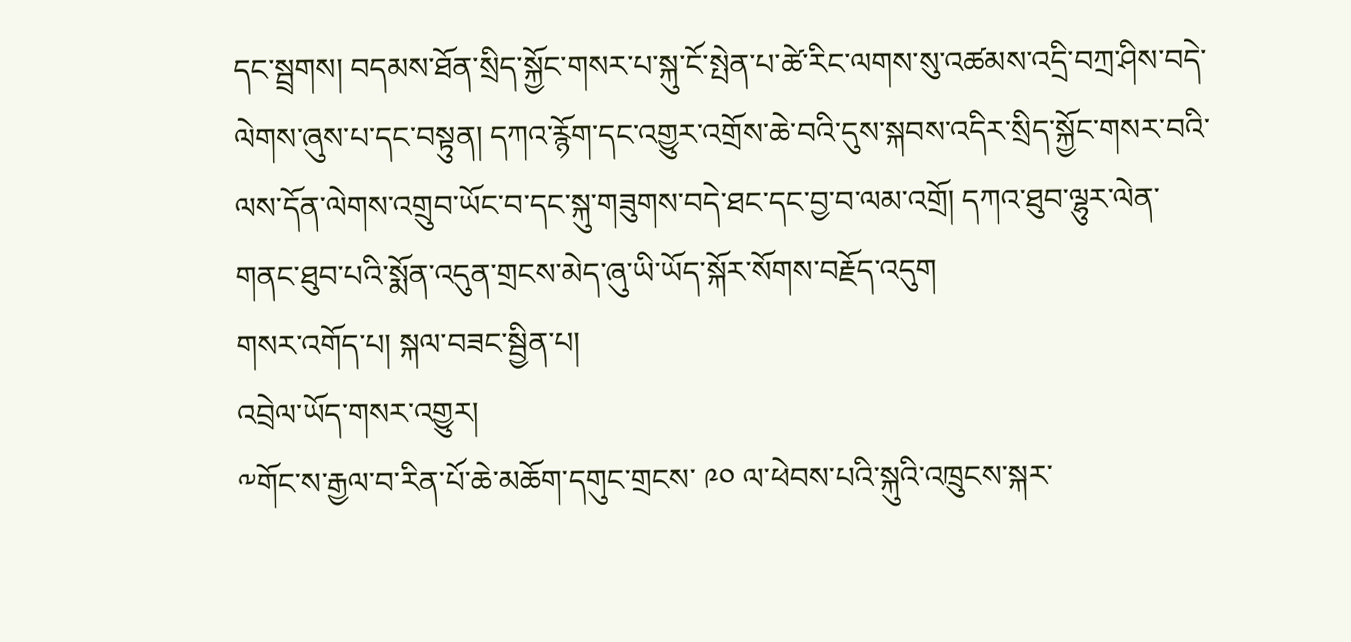དང་སྦྲགས། བདམས་ཐོན་སྲིད་སྐྱོང་གསར་པ་སྐུ་ངོ་སྤེན་པ་ཚེ་རིང་ལགས་སུ་འཚམས་འདྲི་བཀྲ་ཤིས་བདེ་ལེགས་ཞུས་པ་དང་བསྟུན། དཀའ་རྙོག་དང་འགྱུར་འགྲོས་ཆེ་བའི་དུས་སྐབས་འདིར་སྲིད་སྐྱོང་གསར་བའི་ལས་དོན་ལེགས་འགྲུབ་ཡོང་བ་དང་སྐུ་གཟུགས་བདེ་ཐང་དང་བྱ་བ་ལམ་འགྲོ། དཀའ་ཐུབ་ལྷུར་ལེན་གནང་ཐུབ་པའི་སྨོན་འདུན་གྲངས་མེད་ཞུ་ཡི་ཡོད་སྐོར་སོགས་བརྗོད་འདུག
གསར་འགོད་པ། སྐལ་བཟང་སྦྱིན་པ།
འབྲེལ་ཡོད་གསར་འགྱུར།
༸གོང་ས་རྒྱལ་བ་རིན་པོ་ཆེ་མཆོག་དགུང་གྲངས་ ༩༠ ལ་ཕེབས་པའི་སྐུའི་འཁྲུངས་སྐར་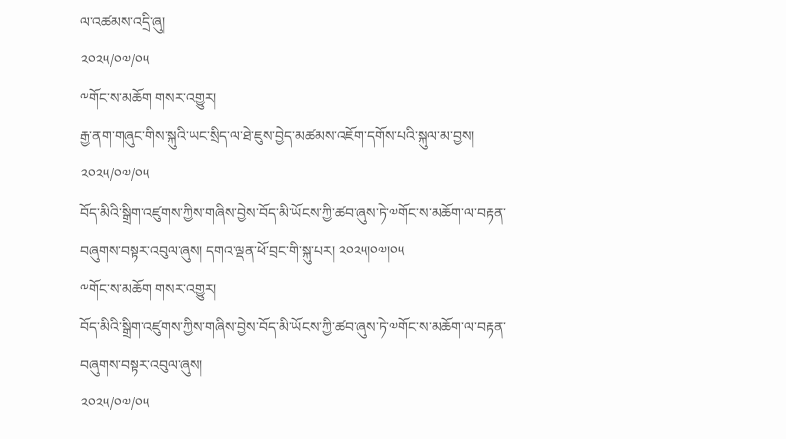ལ་འཚམས་འདྲི་ཞུ།
༢༠༢༥/༠༧/༠༥
༸གོང་ས་མཆོག གསར་འགྱུར།
རྒྱ་ནག་གཞུང་གིས་སྐུའི་ཡང་སྲིད་ལ་ཐེ་ཇུས་བྱེད་མཚམས་འཇོག་དགོས་པའི་སྐུལ་མ་བྱས།
༢༠༢༥/༠༧/༠༥
བོད་མིའི་སྒྲིག་འཛུགས་ཀྱིས་གཞིས་བྱེས་བོད་མི་ཡོངས་ཀྱི་ཚབ་ཞུས་ཏེ་༧གོང་ས་མཆོག་ལ་བརྟན་བཞུགས་བསྟར་འབུལ་ཞུས། དགའ་ལྡན་ཕོ་བྲང་གི་སྐུ་པར། ༢༠༢༥།༠༧།༠༥
༸གོང་ས་མཆོག གསར་འགྱུར།
བོད་མིའི་སྒྲིག་འཛུགས་ཀྱིས་གཞིས་བྱེས་བོད་མི་ཡོངས་ཀྱི་ཚབ་ཞུས་ཏེ་༧གོང་ས་མཆོག་ལ་བརྟན་བཞུགས་བསྟར་འབུལ་ཞུས།
༢༠༢༥/༠༧/༠༥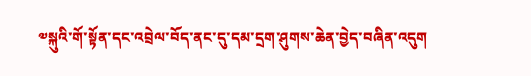༧སྐུའི་གོ་སྟོན་དང་འབྲེལ་བོད་ནང་དུ་དམ་དྲག་ཤུགས་ཆེན་བྱེད་བཞིན་འདུག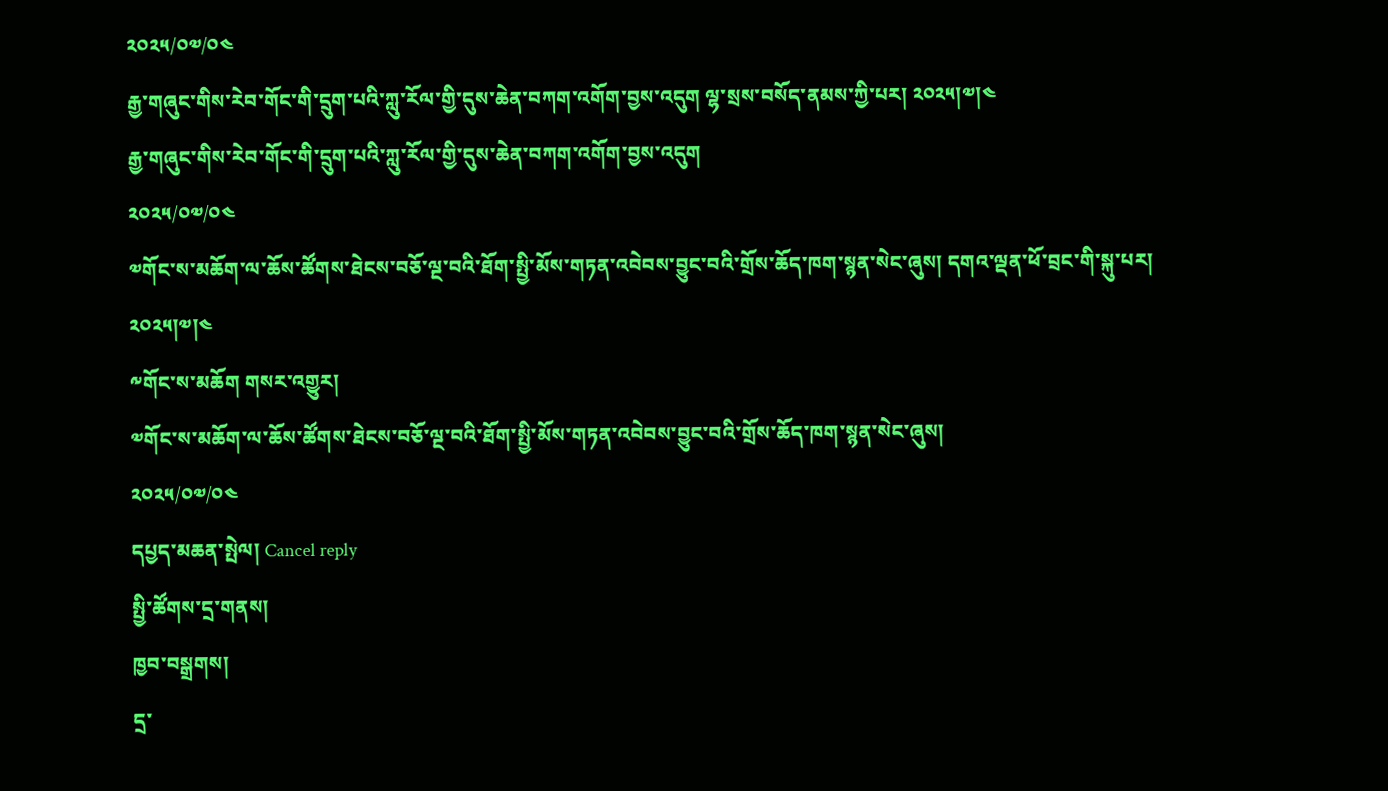༢༠༢༥/༠༧/༠༤
རྒྱ་གཞུང་གིས་རེབ་གོང་གི་དྲུག་པའི་ཀླུ་རོལ་གྱི་དུས་ཆེན་བཀག་འགོག་བྱས་འདུག ལྷ་སྲས་བསོད་ནམས་ཀྱི་པར། ༢༠༢༥།༧།༤
རྒྱ་གཞུང་གིས་རེབ་གོང་གི་དྲུག་པའི་ཀླུ་རོལ་གྱི་དུས་ཆེན་བཀག་འགོག་བྱས་འདུག
༢༠༢༥/༠༧/༠༤
༧གོང་ས་མཆོག་ལ་ཆོས་ཚོགས་ཐེངས་བཅོ་ལྔ་བའི་ཐོག་སྤྱི་མོས་གཏན་འབེབས་བྱུང་བའི་གྲོས་ཆོད་ཁག་སྙན་སེང་ཞུས། དགའ་ལྡན་ཕོ་བྲང་གི་སྐུ་པར། ༢༠༢༥།༧།༤
༸གོང་ས་མཆོག གསར་འགྱུར།
༧གོང་ས་མཆོག་ལ་ཆོས་ཚོགས་ཐེངས་བཅོ་ལྔ་བའི་ཐོག་སྤྱི་མོས་གཏན་འབེབས་བྱུང་བའི་གྲོས་ཆོད་ཁག་སྙན་སེང་ཞུས།
༢༠༢༥/༠༧/༠༤
དཔྱད་མཆན་སྤེལ། Cancel reply
སྤྱི་ཚོགས་དྲ་གནས།
ཁྱབ་བསྒྲགས།
དྲ་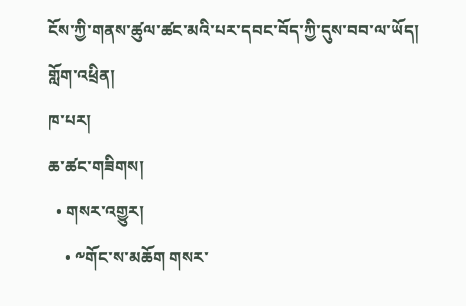ངོས་ཀྱི་གནས་ཚུལ་ཚང་མའི་པར་དབང་བོད་ཀྱི་དུས་བབ་ལ་ཡོད།
གློག་འཕྲིན།
ཁ་པར།
ཆ་ཚང་གཟིགས།
  • གསར་འགྱུར།
    • ༸གོང་ས་མཆོག གསར་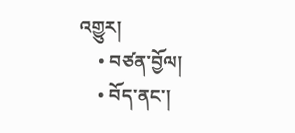འགྱུར།
    • བཙན་བྱོལ།
    • བོད་ནང་།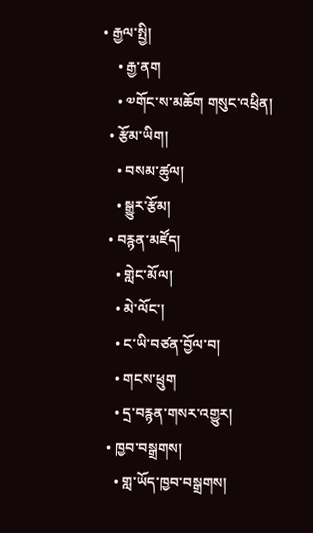• རྒྱལ་སྤྱི།
    • རྒྱ་ནག
    • ༧གོང་ས་མཆོག གསུང་འཕྲིན།
  • རྩོམ་ཡིག།
    • བསམ་ཚུལ།
    • སྒྱུར་རྩོམ།
  • བརྙན་མཛོད།
    • གླེང་མོལ།
    • མེ་ལོང་།
    • ང་ཡི་བཙན་བྱོལ་བ།
    • གངས་ཕྲུག
    • དྲ་བརྙན་གསར་འགྱུར།
  • ཁྱབ་བསྒྲགས།
    • གླ་ཡོད་ཁྱབ་བསྒྲགས།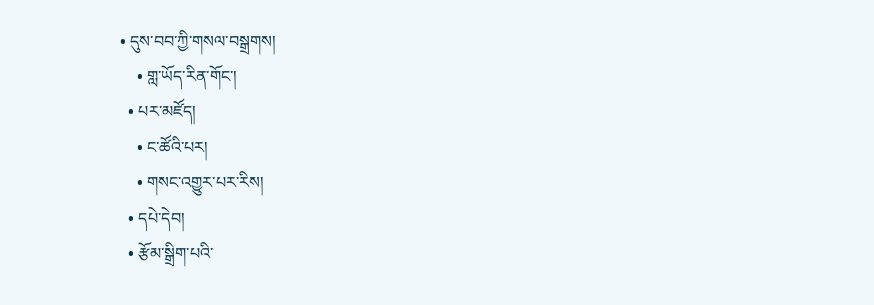• དུས་བབ་ཀྱི་གསལ་བསྒྲགས།
    • གླ་ཡོད་རིན་གོང་།
  • པར་མཛོད།
    • ང་ཚོའི་པར།
    • གསང་འགྱུར་པར་རིས།
  • དཔེ་དེབ།
  • རྩོམ་སྒྲིག་པའི་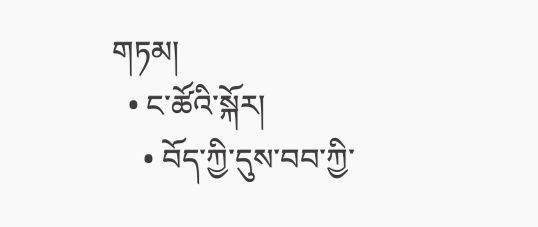གཏམ།
  • ང་ཚོའི་སྐོར།
    • བོད་ཀྱི་དུས་བབ་ཀྱི་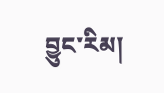བྱུང་རིམ།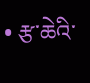• རྩ་ཆེའི་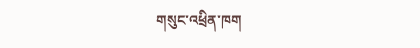གསུང་འཕྲིན་ཁག